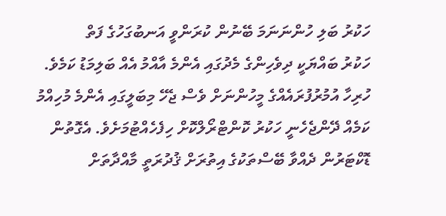ހަކުރު ބަލި ހުންނަނަމަ ބޭނުން ކުރަންވީ އަނބުގަހުގެ ފަތް
ހަކުރު ބައްޔަކީ ދިވެހިންގެ މެދުގައި އެންމެ އާއްމު އެއް ބަލިމަޑު ކަމެވެ. ހުރިހާ އުމުރުފުރައެއްގެ މީހުންނަށް ވެސް ޖެހޭ މިބަލީގައި އެންމެ މުހިއްމު ކަމެއް ދޭންޖެހެނީ ހަކުރު ކޮންޓްރޯލްކޮށް ހިފެހެއްޓުމަށެވެ. އެގޮތުން ޑޮކްޓަރުން ދެއްވާ ބޭސްތަކުގެ އިތުރަށް ޤުދުރަތީ މާއްދާތަށް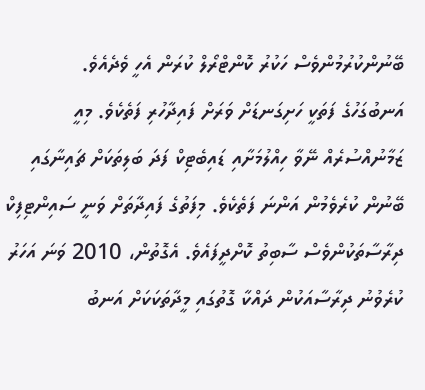ބޭނުންކުރުމުންވެސް ހަކުރު ކޮންޓްރޯލް ކުރަން އެހީ ވެދެއެވެ.
އަނބުގަހުގެ ފަތަކީ ހަށިގަނޑަށް ވަރަށް ފައިދާހުރި ފަތެކެވެ. މިއީ ޒަމާނުއްސުރެއް ނޭވާ ހިއްލުމަށާއި ޑައިބެޓިކް ފަދަ ބަލިތަކަށް ޗައިނާގައި ބޭނުން ކުރެވެމުން އަންނަ ފަތެކެވެ. މިފަތުގެ ފައިދާތަށް ވަނީ ސައިންޓިފިކް ދިރާސާތަކުންވެސް ސާބިތު ކޮށްދީފައެވެ. އެގޮތުން، 2010 ވަނަ އަހަރު ކުރެވުނު ދިރާސާއަކުން ދައްކާ ގޮތުގައި މީދާތަކަކަށް އަނބު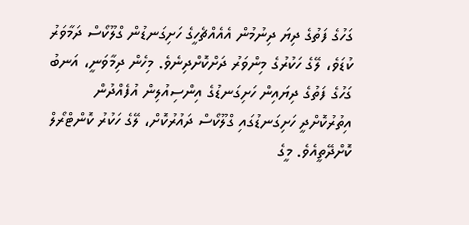ގަހުގެ ފަތުގެ ދިޔަ ދިނުމުން އެއެއްޗެހީގެ ހަށިގަނޑުން ގްލޫކޯސް ދަމާވަރު ކުޑަވެ، ލޭގެ ހަކުރުގެ މިންވަރު ދަށްކޮށްދިނެވެ. މިހެން ދިމާވަނީ، އަނބު ގަހުގެ ފަތުގެ ދިޔައިން ހަށިގަނޑުގެ އިންސިއުލިން އުފެއްދުން އިތުރުކޮށްދީ ހަށިގަނޑުގައި ގްލޫކޯސް ދައުރުކޮށް، ލޭގެ ހަކުރު ކޮންޓްރޯލް ކޮށްދޭތީއެވެ. މީގެ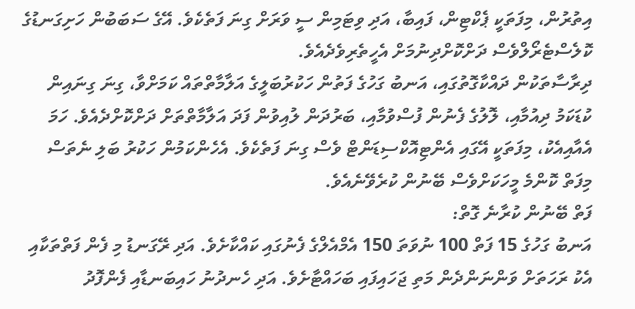އިތުރުން، މިފަތަކީ ޕެކްޓިން، ފައިބާ، އަދި ވިޓަމިން ސީ ވަރަށް ގިނަ ފަތެކެވެ. އޭގެ ސަބަބުން ހަށިގަނޑުގެ ކޮލެސްޓެރޯލްވެސް ދަށްކޮށްދިނުމަށް އެހީތެރިވެދެއެވެ.
ދިރާސާތަކުން ދައްކާގޮތުގައި، އަނބު ގަހުގެ ފަތުން ހަކުރުބަލީގެ އަލާމާތްތައް ކަމަށްވާ، ގިނަ ގިނައިން ކުޑަކަމު ދިއުމާއި، ލޮލުގެ ފެނުން ފުސްވުމާއި، ބަރުދަން ލުއިވުން ފަދަ އަލާމާތްތަށް ދަށްކޮށްދެއެވެ. ހަމަ އެއާއިއެކު، މިފަތަކީ އޭގައި އެންޓިއޮކްސިޑަންޓް ވެސް ގިނަ ފަތެކެވެ. އެހެންކަމުން ހަކުރު ބަލި ނެތަސް މިފަތް ކޮންމެ މީހަކަށްވެސް ބޭނުން ކުރެވޭނެއެވެ.
ފަތް ބޭނުން ކުރާނެ ގޮތް:
އަނބު ގަހުގެ 15 ފަތް 100 ނުވަތަ 150 އެމްއެލްގެ ފެނުގައި ކައްކާށެވެ. އަދި ރޭގަނޑު މި ފެން ފަތްތަކާއި އެކު ރަހަތަށް ވަންނަންދެން މަތި ޖަހައިފައި ބަހައްޓާށެވެ. އަދި ހެނދުނު ހައިބަނޑާއި ފެންފޮދު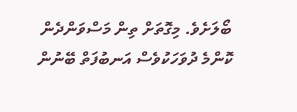ބޯލަށެވެ. މިގޮތަށް ތިން މަސްވަންދެން ކޮންމެ ދުވަހަކުވެސް އަނބުފަތް ބޭނުން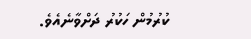ކުރުމުން ހަކުރު ދަށްވާނެއެވެ.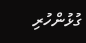ގުޅުންހުރި